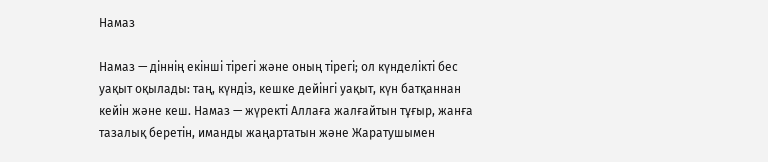Намаз

Намаз — діннің екінші тірегі және оның тірегі; ол күнделікті бес уақыт оқылады: таң, күндіз, кешке дейінгі уақыт, күн батқаннан кейін және кеш. Намаз — жүректі Аллаға жалғайтын тұғыр, жанға тазалық беретін, иманды жаңартатын және Жаратушымен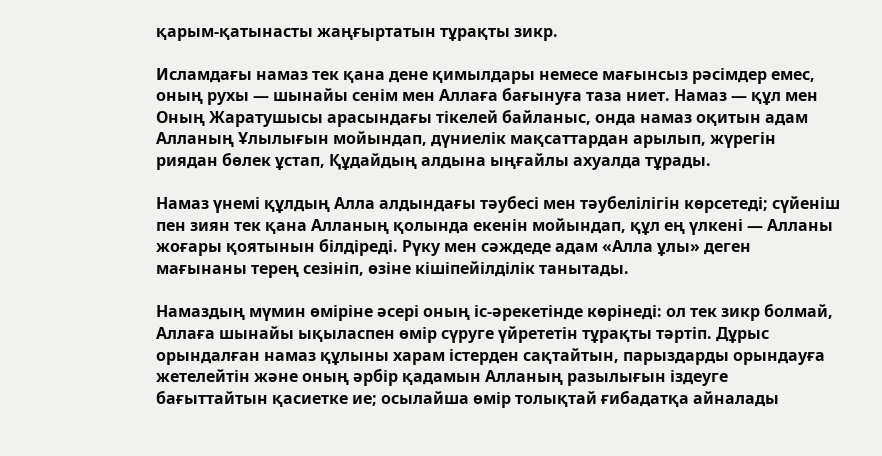қарым-қатынасты жаңғыртатын тұрақты зикр.

Исламдағы намаз тек қана дене қимылдары немесе мағынсыз рәсімдер емес, оның рухы — шынайы сенім мен Аллаға бағынуға таза ниет. Намаз — құл мен Оның Жаратушысы арасындағы тікелей байланыс, онда намаз оқитын адам Алланың Ұлылығын мойындап, дүниелік мақсаттардан арылып, жүрегін риядан бөлек ұстап, Құдайдың алдына ыңғайлы ахуалда тұрады.

Намаз үнемі құлдың Алла алдындағы тәубесі мен тәубелілігін көрсетеді; сүйеніш пен зиян тек қана Алланың қолында екенін мойындап, құл ең үлкені — Алланы жоғары қоятынын білдіреді. Рүку мен сәждеде адам «Алла ұлы» деген мағынаны терең сезініп, өзіне кішіпейілділік танытады.

Намаздың мүмин өміріне әсері оның іс-әрекетінде көрінеді: ол тек зикр болмай, Аллаға шынайы ықыласпен өмір сүруге үйрететін тұрақты тәртіп. Дұрыс орындалған намаз құлыны харам істерден сақтайтын, парыздарды орындауға жетелейтін және оның әрбір қадамын Алланың разылығын іздеуге бағыттайтын қасиетке ие; осылайша өмір толықтай ғибадатқа айналады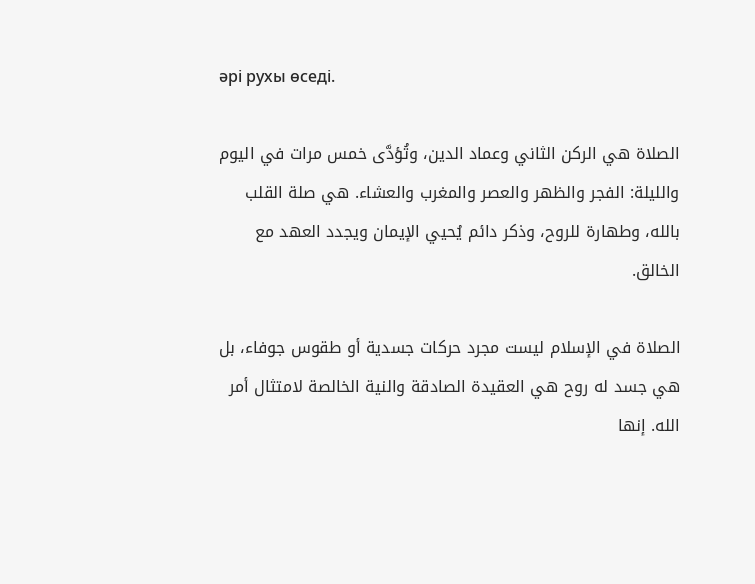әрі рухы өседі.

الصلاة هي الركن الثاني وعماد الدين، وتُؤدَّى خمس مرات في اليوم والليلة: الفجر والظهر والعصر والمغرب والعشاء. هي صلة القلب بالله، وطهارة للروح، وذكر دائم يُحيي الإيمان ويجدد العهد مع الخالق.

الصلاة في الإسلام ليست مجرد حركات جسدية أو طقوس جوفاء، بل هي جسد له روح هي العقيدة الصادقة والنية الخالصة لامتثال أمر الله. إنها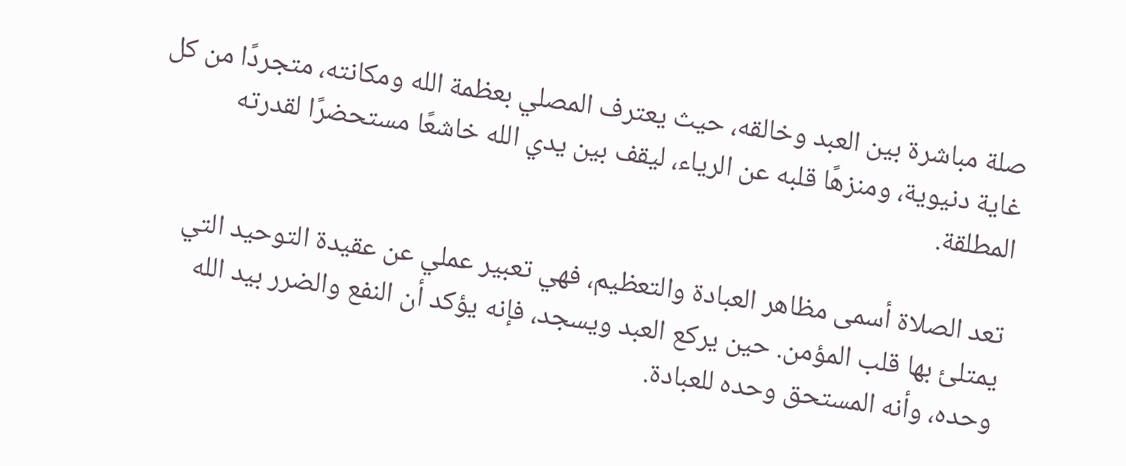صلة مباشرة بين العبد وخالقه، حيث يعترف المصلي بعظمة الله ومكانته، متجردًا من كل غاية دنيوية، ومنزهًا قلبه عن الرياء، ليقف بين يدي الله خاشعًا مستحضرًا لقدرته المطلقة.

تعد الصلاة أسمى مظاهر العبادة والتعظيم، فهي تعبير عملي عن عقيدة التوحيد التي يمتلئ بها قلب المؤمن. حين يركع العبد ويسجد، فإنه يؤكد أن النفع والضرر بيد الله وحده، وأنه المستحق وحده للعبادة.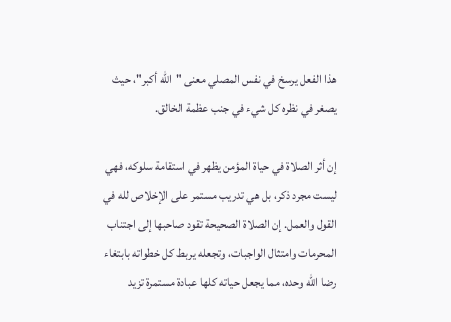هذا الفعل يرسخ في نفس المصلي معنى "الله أكبر"، حيث يصغر في نظره كل شيء في جنب عظمة الخالق.

إن أثر الصلاة في حياة المؤمن يظهر في استقامة سلوكه، فهي ليست مجرد ذكر، بل هي تدريب مستمر على الإخلاص لله في القول والعمل. إن الصلاة الصحيحة تقود صاحبها إلى اجتناب المحرمات وامتثال الواجبات، وتجعله يربط كل خطواته بابتغاء رضا الله وحده، مما يجعل حياته كلها عبادة مستمرة تزيد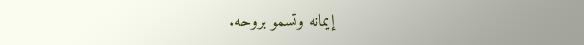إيمانه وتسمو بروحه.